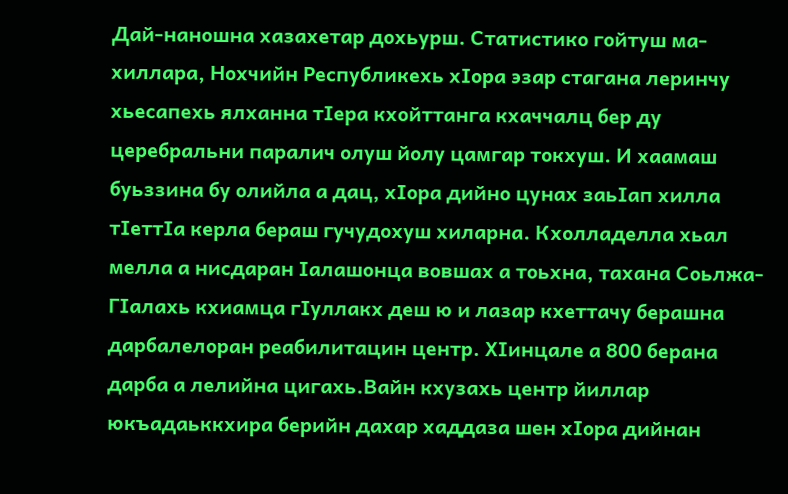Дай-наношна хазахетар дохьурш. Статистико гойтуш ма-хиллара, Нохчийн Республикехь хIора эзар стагана леринчу хьесапехь ялханна тIера кхойттанга кхаччалц бер ду церебральни паралич олуш йолу цамгар токхуш. И хаамаш буьззина бу олийла а дац, хIора дийно цунах заьIап хилла тIеттIа керла бераш гучудохуш хиларна. Кхолладелла хьал мелла а нисдаран Iалашонца вовшах а тоьхна, тахана Соьлжа-ГIалахь кхиамца гIуллакх деш ю и лазар кхеттачу берашна дарбалелоран реабилитацин центр. ХIинцале а 800 берана дарба а лелийна цигахь.Вайн кхузахь центр йиллар юкъадаьккхира берийн дахар хаддаза шен хIора дийнан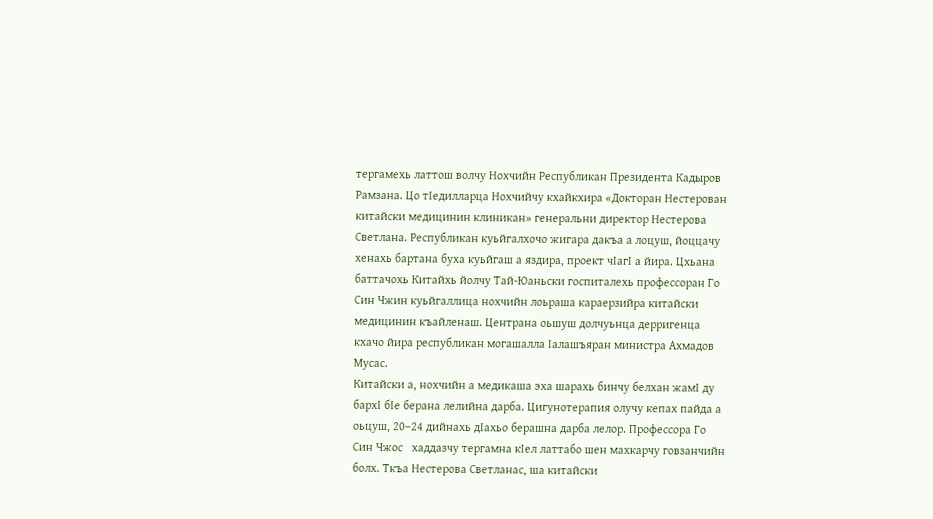тергамехь латтош волчу Нохчийн Республикан Президента Кадыров Рамзана. Цо тIедилларца Нохчийчу кхайкхира «Докторан Нестерован китайски медицинин клиникан» генеральни директор Нестерова Светлана. Республикан куьйгалхочо жигара дакъа а лоцуш, йоццачу хенахь бартана буха куьйгаш а яздира, проект чIагI а йира. Цхьана баттачохь Китайхь йолчу Тай-Юаньски госпиталехь профессоран Го Син Чжин куьйгаллица нохчийн лоьраша караерзийра китайски медицинин къайленаш. Центрана оьшуш долчуьнца дерригенца кхачо йира республикан могашалла Iалашъяран министра Ахмадов Мусас.
Китайски а, нохчийн а медикаша эха шарахь бинчу белхан жамI ду бархI бIе берана лелийна дарба. Цигунотерапия олучу кепах пайда а оьцуш, 20–24 дийнахь дIахьо берашна дарба лелор. Профессора Го Син Чжос   хаддазчу тергамна кIел латтабо шен махкарчу говзанчийн болх. Ткъа Нестерова Светланас, ша китайски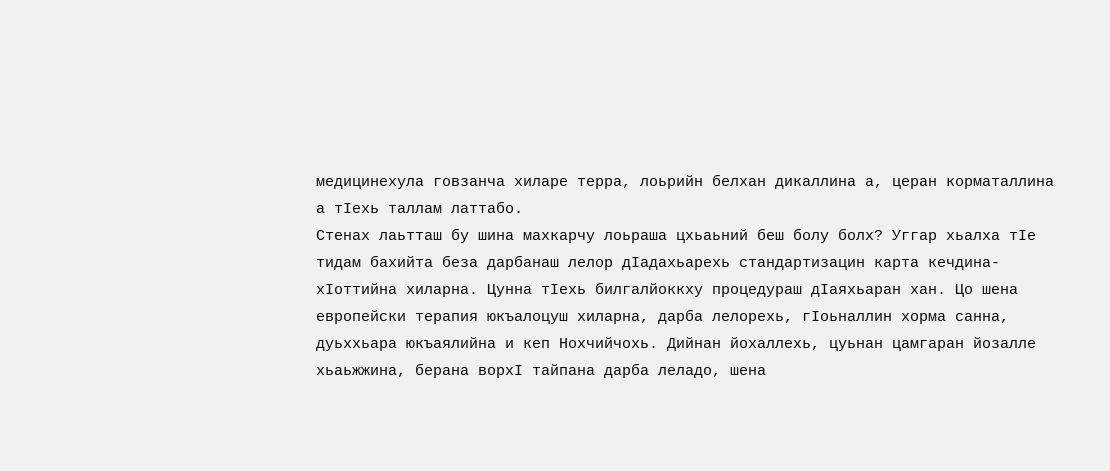медицинехула говзанча хиларе терра, лоьрийн белхан дикаллина а, церан корматаллина а тIехь таллам латтабо.
Стенах лаьтташ бу шина махкарчу лоьраша цхьаьний беш болу болх? Уггар хьалха тIе тидам бахийта беза дарбанаш лелор дIадахьарехь стандартизацин карта кечдина-хIоттийна хиларна. Цунна тIехь билгалйоккху процедураш дIаяхьаран хан. Цо шена европейски терапия юкъалоцуш хиларна, дарба лелорехь, гIоьналлин хорма санна, дуьххьара юкъаялийна и кеп Нохчийчохь. Дийнан йохаллехь, цуьнан цамгаран йозалле хьаьжжина, берана ворхI тайпана дарба леладо, шена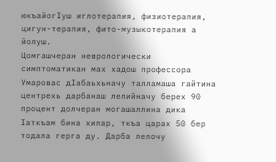юкъайогIуш иглотерапия, физиотерапия, цигун-терапия, фито-музыкотерапия а йолуш.
Цомгашчеран неврологически симптоматикан мах хадош профессора Умаровас дIабаьхьначу талламаша гайтина центрехь дарбанаш лелийначу берех 90 процент долчеран могашаллина дика Iаткъам бина хилар, ткъа царах 50 бер тодала герга ду. Дарба лелочу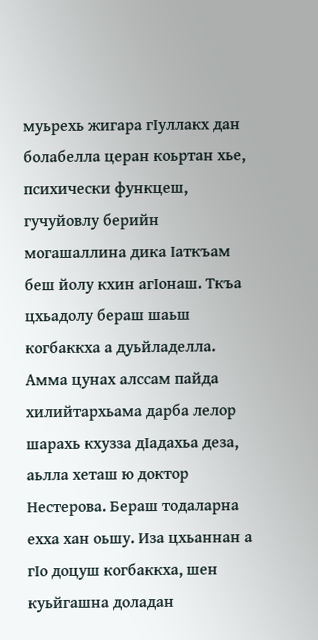муьрехь жигара гIуллакх дан болабелла церан коьртан хье, психически функцеш, гучуйовлу берийн могашаллина дика Iаткъам беш йолу кхин агIонаш. Ткъа цхьадолу бераш шаьш  когбаккха а дуьйладелла.
Амма цунах алссам пайда хилийтархьама дарба лелор шарахь кхузза дIадахьа деза, аьлла хеташ ю доктор Нестерова. Бераш тодаларна ехха хан оьшу. Иза цхьаннан а гIо доцуш когбаккха, шен куьйгашна доладан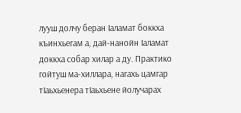лууш долчу беран Iаламат боккха къинхьегам а, дай-нанойн Iаламат доккха собар хилар а ду. Практико гойтуш ма-хиллара, нагахь цамгар тIаьхьенера тIаьхьене йолучарах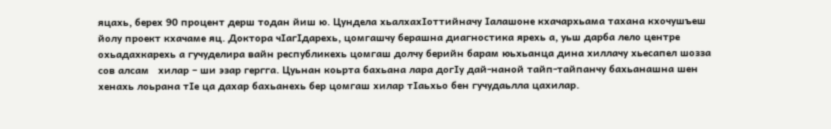яцахь, берех 90 процент дерш тодан йиш ю. Цундела хьалхахIоттийначу Iалашоне кхачархьама тахана кхочушъеш йолу проект кхачаме яц. Доктора чIагIдарехь, цомгашчу берашна диагностика ярехь а, уьш дарба лело центре охьадахкарехь а гучуделира вайн республикехь цомгаш долчу берийн барам юьхьанца дина хиллачу хьесапел шозза сов алсам   хилар – ши эзар гергга. Цуьнан коьрта бахьана лара догIу дай-наной тайп-тайпанчу бахьанашна шен хенахь лоьрана тIе ца дахар бахьанехь бер цомгаш хилар тIаьхьо бен гучудаьлла цахилар.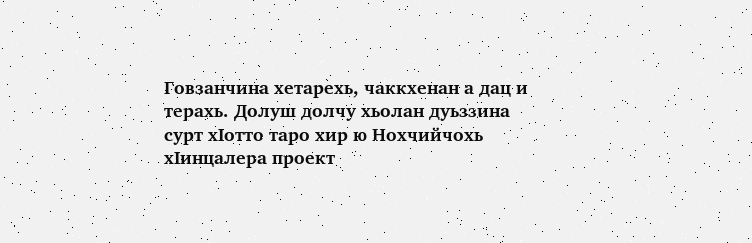Говзанчина хетарехь, чаккхенан а дац и терахь. Долуш долчу хьолан дуьззина сурт хIотто таро хир ю Нохчийчохь хIинцалера проект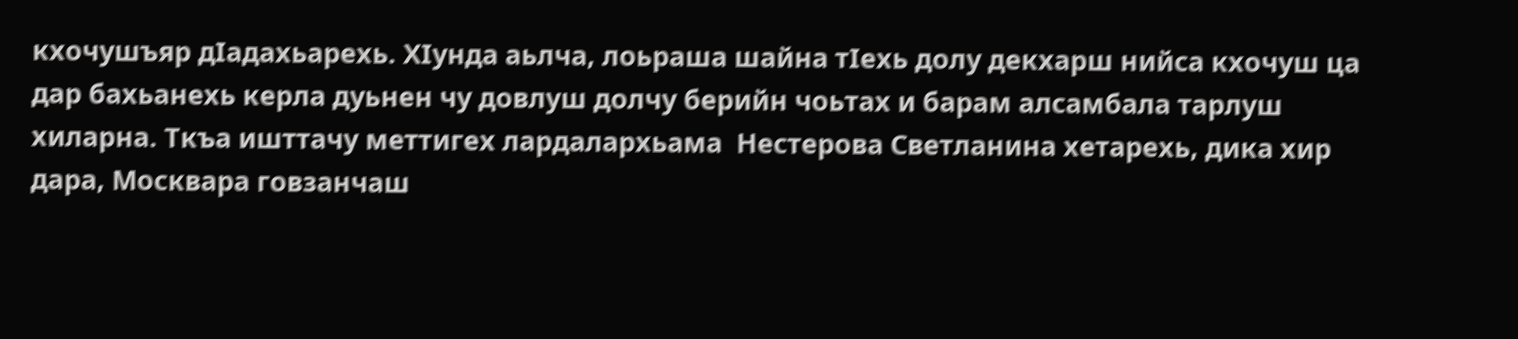кхочушъяр дIадахьарехь. ХIунда аьлча, лоьраша шайна тIехь долу декхарш нийса кхочуш ца дар бахьанехь керла дуьнен чу довлуш долчу берийн чоьтах и барам алсамбала тарлуш хиларна. Ткъа ишттачу меттигех лардалархьама  Нестерова Светланина хетарехь, дика хир дара, Москвара говзанчаш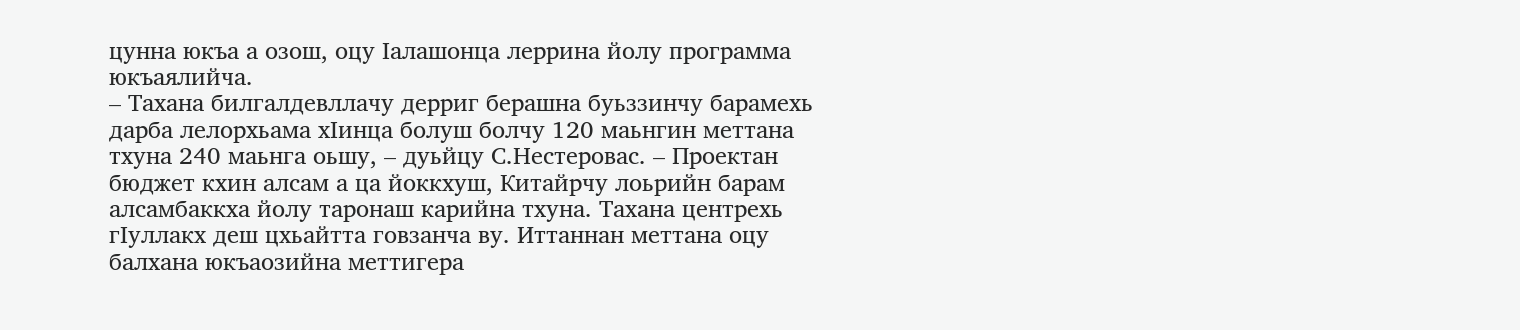цунна юкъа а озош, оцу Iалашонца леррина йолу программа юкъаялийча.
– Тахана билгалдевллачу дерриг берашна буьззинчу барамехь дарба лелорхьама хIинца болуш болчу 120 маьнгин меттана тхуна 240 маьнга оьшу, – дуьйцу С.Нестеровас. – Проектан бюджет кхин алсам а ца йоккхуш, Китайрчу лоьрийн барам алсамбаккха йолу таронаш карийна тхуна. Тахана центрехь гIуллакх деш цхьайтта говзанча ву. Иттаннан меттана оцу балхана юкъаозийна меттигера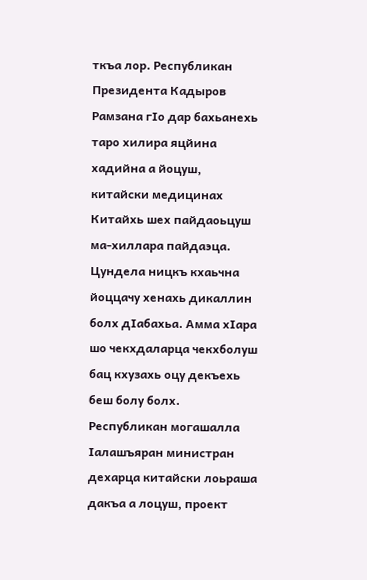ткъа лор. Республикан Президента Кадыров Рамзана гIо дар бахьанехь таро хилира яцйина хадийна а йоцуш, китайски медицинах Китайхь шех пайдаоьцуш ма-хиллара пайдаэца. Цундела ницкъ кхаьчна йоццачу хенахь дикаллин болх дIабахьа. Амма хIара шо чекхдаларца чекхболуш бац кхузахь оцу декъехь беш болу болх. Республикан могашалла Iалашъяран министран дехарца китайски лоьраша дакъа а лоцуш, проект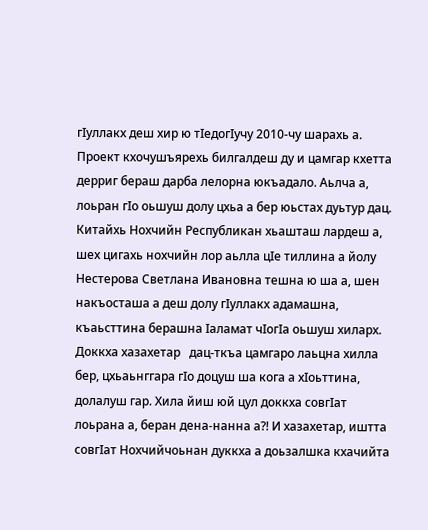гIуллакх деш хир ю тIедогIучу 2010-чу шарахь а. Проект кхочушъярехь билгалдеш ду и цамгар кхетта дерриг бераш дарба лелорна юкъадало. Аьлча а, лоьран гIо оьшуш долу цхьа а бер юьстах дуьтур дац.
Китайхь Нохчийн Республикан хьашташ лардеш а, шех цигахь нохчийн лор аьлла цIе тиллина а йолу Нестерова Светлана Ивановна тешна ю ша а, шен накъосташа а деш долу гIуллакх адамашна, къаьсттина берашна Iаламат чIогIа оьшуш хиларх. Доккха хазахетар   дац-ткъа цамгаро лаьцна хилла бер, цхьаьнггара гIо доцуш ша кога а хIоьттина, долалуш гар. Хила йиш юй цул доккха совгIат лоьрана а, беран дена-нанна а?! И хазахетар, иштта совгIат Нохчийчоьнан дуккха а доьзалшка кхачийта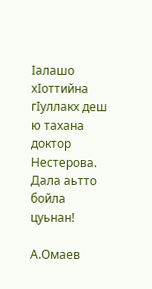Iалашо хIоттийна гIуллакх деш ю тахана доктор Нестерова. Дала аьтто бойла цуьнан!

А.Омаев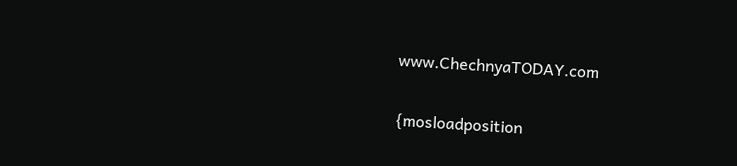www.ChechnyaTODAY.com

{mosloadposition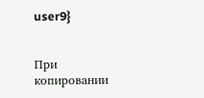user9}


При копировании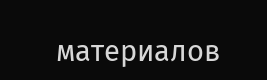материалов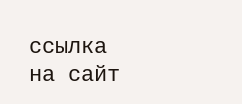ссылка на сайт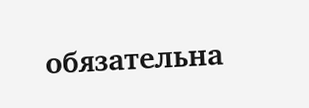обязательна